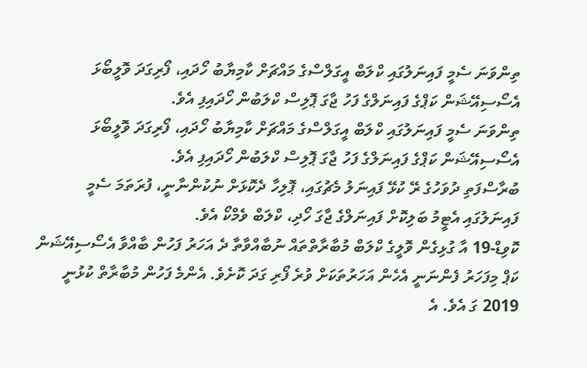ތިންވަނަ ސެމީ ފައިނަލުގައި ކްލަބް އީގަލްސްގެ މައްޗަށް ކާމިޔާބު ހޯދައި، ފޯރިގަދަ ވޮލީބޯޅަ އެސޯސިއޭޝަން ކަޕްގެ ފައިނަލްގެ ފަހު ޖާގަ ޕޮލިސް ކްލަބުން ހޯދައިފި އެވެ.
ތިންވަނަ ސެމީ ފައިނަލުގައި ކްލަބް އީގަލްސްގެ މައްޗަށް ކާމިޔާބު ހޯދައި، ފޯރިގަދަ ވޮލީބޯޅަ އެސޯސިއޭޝަން ކަޕްގެ ފައިނަލްގެ ފަހު ޖާގަ ޕޮލިސް ކްލަބުން ހޯދައިފި އެވެ.
ބުރާސްފަތި ދުވަހުގެ ރޭ ކުޅޭ ފައިނަލު މެޗުގައި، ޕޮލިހާ ދެކޮޅަށް ނުކުންނާނީ، ފުރަތަމަ ސެމީ ފައިނަލުގައި އެޓީމު ބަލިކޮށް ފައިނަލްގެ ޖާގަ ހޯދި، ކްލަބް ވެމްކޯ އެވެ.
ކޮވިޑް-19 އާ ގުޅިގެން ވޮލީގެ ކްލަބް މުބާރާތްތައް ނުބާއްވާތާ ދެ އަހަރު ފަހުން ބާއްވާ އެސޯސިއޭޝަން ކަޕް މިފަހަރު ފެންނަނީ އެހެން އަހަރުތަކަށް ވުރެ ފޯރި ގަދަ ކޮށެވެ. އެންމެ ފަހުން މުބާރާތް ކުޅުނީ 2019 ގަ އެވެ. އެ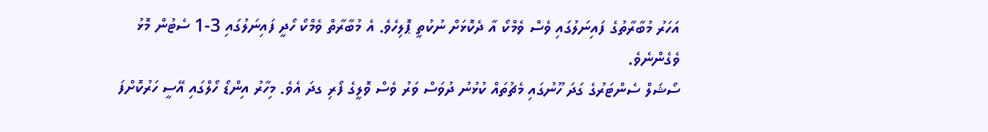އަހަރު މުބާރާތުގެ ފައިނަލުގައި ވެސް ވެމްކޯ އާ ދެކޮޅަށް ނުކުތީ ޕޮލިހެވެ. އެ މުބާރާތް ވެމްކޯ ހޯދީ ފައިނަލުގައި 3-1 ސެޓުން މޮޅު ވެގެންނެވެ.
ސޯޝަލް ސެންޓަރުގެ ގަދަ ހޫނުގައި މެޗުތައް ކުޅުނު ދުވަސް ވަރު ވެސް ވޮލީގެ ފޯރި ގދަ އެވެ. މިހާރު އިންޑޯ ހޯލްގައި އޭސީ ހަރުކޮށްފަ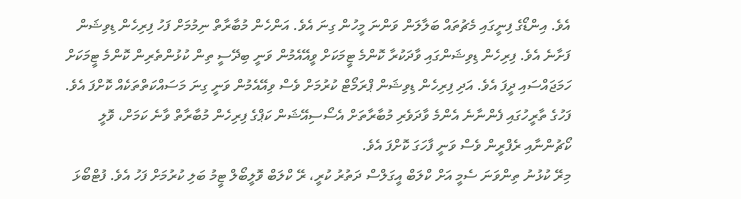އެވެ. އިންޑޯގެ ފިނީގައި މެޗުތައް ބަލާލަން ވަންނަ މީހުން ގިނަ އެވެ. އަންހެން މުބާރާތް ނިމުމަށް ފަހު ފިރިހެން ޑިވިޝަން ފަށާނެ އެވެ. ފިރިހެން ޑިވިޝަންގައި ވާދަކުރާ ކޮންމެ ޓީމަކަށް ވީއޭއެމުން ވަނީ ބިދޭސީ ތިން ކުޅުންތެރިން ކޮންމެ ޓީމަކަށް ހަމަޖައްސައި ދީފަ އެވެ. އަދި ފިރިހެން ޑިވިޝަން ޕްރަމޯޓް ކުރުމަށް ވެސް ވިއޭއެމުން ވަނީ ގިނަ މަސައްކަތްތަކެއް ކޮށްފަ އެވެ. ފަހުގެ ތާރީހުގައި ފެންނާނެ އެންމެ ވާދަވެރި މުބާރާތަށް އެސޯސިއޭޝަން ކަޕްގެ ފިރިހެން މުބާރާތް ވާނެ ކަމަށް، ވޮލީ ކޯޗުންނާއި ރެފްރީން ވެސް ވަނީ ފާހަގަ ކޮށްފަ އެވެ.
މިރޭ ކުޅުނު ތިންވަނަ ސެމީ އަށް ކްލަބް އީގަލްސް ދަތުރު ކުރީ، ރޭ ކްލަބް ވޮލީބޯލް ޓީމު ބަލި ކުރުމަށް ފަހު އެވެ. ފުޓްބޯޅަ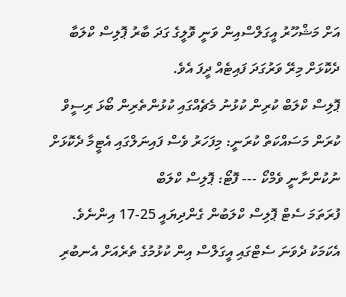އަށް މަޝްހޫރު އީގަލްސްއިން ވަނީ ވޮލީގެ ގަދަ ބާރު ޕޮލިސް ކްލަބާ ދެކޮޅަށް މިރޭ ވަރުގަދަ ފައިޓެއް ދީފަ އެވެ.
ޕޮލިސް ކްލަބް ކުރިން ކުޅުނު މެޗެއްގައި ކުޅުންތެރިން ބޯޅަ ރިސީވް ކުރަން މަސައްކަތް ކުރަނީ: މިފަހަރު ވެސް ފައިނަލްގައި އެޓީމާ ދެކޮޅަށް ނުކުންނާނީ ވެމްކޯ --- ފޮޓޯ: ޕޮލިސް ކްލަބް
ފުރަތަމަ ސެޓް ޕޮލިސް ކްލަބުން ގެންދިޔައީ 25-17 އިންނެވެ. އެކަމަކު ދެވަނަ ސެޓްގައި އީގަލްސް އިން ކުޅުމުގެ ތެރެއަށް އެނބުރި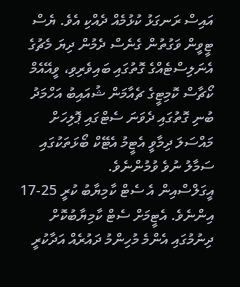އައިސް ރަނގަޅު ކުޅުމެއް ދެއްކި އެވެ. ޔެސް ޓީވީން ވަގުތުން ގެނެސް ދެމުން ދިޔަ މެޗުގެ އެނަލިސްޓެއްގެ ގޮތުގައި ބައިވެރިވި، ވީއޭއެމް ކޯޗާސް ކޮމިޓީގެ ޗެއާމަން ޝުއައިބު އަހްމަދު ބުނި ގޮތުގައި ދެވަނަ ސެޓްގައި ޕޮލިހަށް މައްސަލަ ދިމާވީ އެޓީމު އެޓޭކް ބޯޅަތަކުގައި ސަމާލު ނުވެ ވުމުންނެވެ.
އީގަލްސްއިން އެ ސެޓް ކާމިޔާބު ކުރީ 25-17 އިންނެވެ. އެޓީމަށް ސެޓް ކާމިޔާބުކޮށް ދިނުމުގައި އެންމެ މުހިންމު ދައުރެއް އަދާކުރީ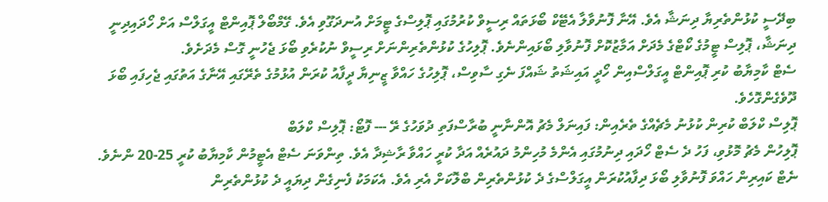ބިދޭސީ ކުޅުންތެރިޔާ ދިނަޝާ އެވެ. އޭނާ ފޮނުވާލާ އެޓޭކް ބޯޅަތައް ރިސީވް ކުރުމުގައި ޕޮލިސްގެ ޓީމަށް އުނދަގޫވި އެވެ. ގޭމްބޯލް ޕޮއިންޓް އީގަލްސް އަށް ހޯދައިދިނީ ދިނަޝާ، ޕޮލިސް ޓީމުގެ ކޯޓްގެ މެދަށް އަމާޒުކޮށް ފޮނުވާލި ބޯޅައިންނެވެ. ޕޮލިހުގެ ކުޅުންތެރިންނަށް ރިސީވް ނުކުރެވި ބޯޅަ ޖެހުނީ ގޮސް މެދަށެވެ.
ސެޓް ކާމިޔާބު ކުރި ޕޮއިންޓް އީގަލްސްއިން ހޯދީ އައިޝަތު ޝައްފަ ނެގި ސާވިސް، ޕޮލިހުގެ ހައްވާ ޒީނިޔާ ދީފާއު ކުރަން އުޅުމުގެ ތެރޭގައި އޭނާގެ އަތުގައި ޖެހިފައި ބޯޅަ ދޫވެގެންގޮހެވެ.
ޕޮލިސް ކްލަބް ކުރިން ކުޅުނު މެޗެއްގެ ތެރެއިން: ފައިނަލް މެޗު އޮންނާނީ ބުރާސްފަތި ދުވަހުގެ ރޭ --- ފޮޓޯ: ޕޮލިސް ކްލަބް
ޕޮލިހުން މެޗު މޮޅުވި، ފަހު ދެ ސެޓް ހޯދައި ދިނުމުގައި އެންމެ މުހިންމު ދައުރެއް އަދާ ކުރީ ހައްވާ ރާޝިދާ އެވެ. ތިންވަނަ ސެޓް އެޓީމުން ކާމިޔާބު ކުރީ 25-20 ންނެވެ. ނެޓް ކައިރިން ހައްވަ ފޮނުވާލި ބޯޅަ ދިފާއުކުރަން އީގަލްސްގެ ދެ ކުޅުންތެރިން ބްލޮކަށް އެރި އެވެ. އެކަމަކު ފެނިގެން ދިޔައީ ދެ ކުޅުންތެރިން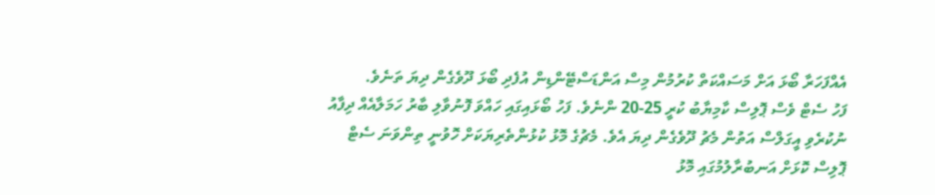އެއްފަހަރާ ބޯޅަ އަށް މަސައްކަތް ކުރުމުން މިސް އަންޑަސްޓޭންޑިން އުފެދި ބޯޅަ ދޫވެގެން ދިޔަ ތަނެވެ.
ފަހު ސެޓް ވެސް ޕޮލިސް ކާމިޔާބު ކުރީ 25-20 ންނެވެ. ފަހު ބޯޅައިގައި ހައްވަ ފޮނުވާލި ބާރު ހަމަލާއެއް ދިފާއު ނުކުރެވި އީގަލްސް އަތުން މެޗު ދޫވެގެން ދިޔަ އެވެ. މެޗުގެ މޮޅު ކުޅުންތެރިޔަކަށް ހޮވުނީ ތިންވަނަ ސެޓް ޕޮލިސް ކޮޅަށް އަނބުރާލުމުގައި މޮޅު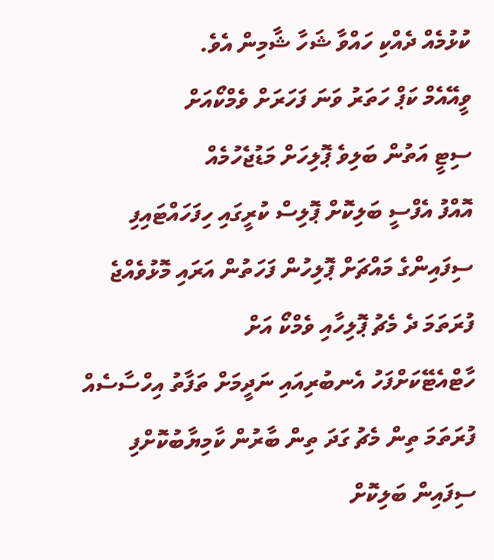ކުޅުމެއް ދެއްކި ހައްވާ ޝަހާ ޝާމިން އެވެ.
ވީއޭއެމް ކަޕް ހަތަރު ވަނަ ފަހަރަށް ވެމްކޯއަށް
ސިޓީ އަތުން ބަލިވެ ޕޮލިހަށް މަޑުޖެހުމެއް
އޮއްފު އެފްސީ ބަލިކޮށް ޕޮލިސް ކުރީގައި ހިފަހައްޓައިފި
ސިފައިންގެ މައްޗަށް ޕޮލިހުން ފަހަތުން އަރައި މޮޅުވެއްޖެ
ފުރަތަމަ ދެ މެޗު ޕޮލިހާއި ވެމްކޯ އަށް
ހާޓްއެޓޭކަށްފަހު އެނބުރިއައި ނަދީމަށް ތަފާތު އިހްސާސެއް
ފުރަތަމަ ތިން މެޗު ގަދަ ތިން ބާރުން ކާމިޔާބުކޮށްފި
ސިފައިން ބަލިކޮށް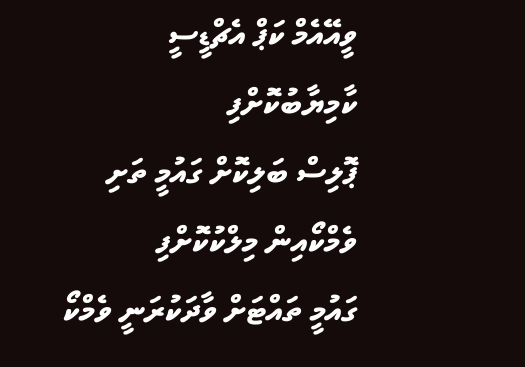ވީއޭއެމް ކަޕް އެޗްޑީސީ ކާމިޔާބުކޮށްފި
ޕޮލިސް ބަލިކޮށް ގައުމީ ތަށި ވެމްކޯއިން މިލްކުކޮށްފި
ގައުމީ ތައްޓަށް ވާދަކުރަނީ ވެމްކޯ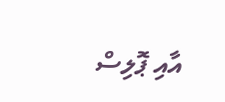އާއި ޕޮލިސް